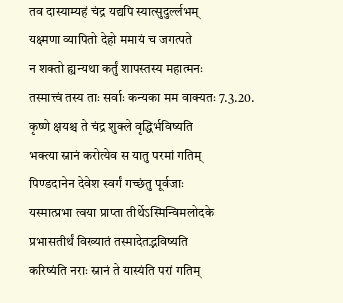तव दास्याम्यहं चंद्र यद्यपि स्यात्सुदुर्ल्लभम्
यक्ष्मणा व्यापितो देहो ममायं च जगत्पते
न शक्तो ह्यन्यथा कर्तुं शापस्तस्य महात्मनः
तस्मात्त्वं तस्य ताः सर्वाः कन्यका मम वाक्यतः 7.3.20.
कृष्णे क्षयश्च ते चंद्र शुक्ले वृद्धिर्भविष्यति
भक्त्या स्नानं करोत्येव स यातु परमां गतिम्
पिण्डदानेन देवेश स्वर्गं गच्छंतु पूर्वजाः
यस्मात्प्रभा त्वया प्राप्ता तीर्थेऽस्मिन्विमलोदके
प्रभासतीर्थं विख्यातं तस्मादेतद्भविष्यति
करिष्यंति नराः स्नानं ते यास्यंति परां गतिम्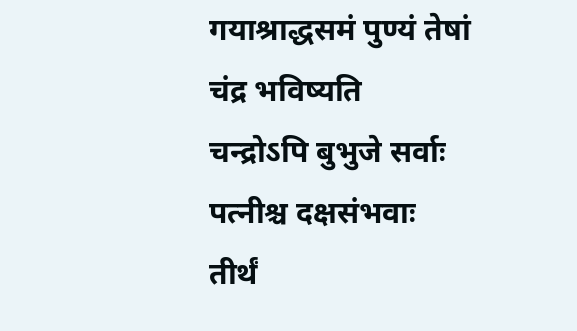गयाश्राद्धसमं पुण्यं तेषां चंद्र भविष्यति
चन्द्रोऽपि बुभुजे सर्वाः पत्नीश्च दक्षसंभवाः
तीर्थं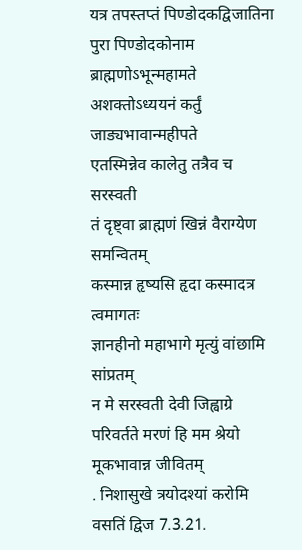यत्र तपस्तप्तं पिण्डोदकद्विजातिना
पुरा पिण्डोदकोनाम ब्राह्मणोऽभून्महामते
अशक्तोऽध्ययनं कर्तुं जाड्यभावान्महीपते
एतस्मिन्नेव कालेतु तत्रैव च सरस्वती
तं दृष्ट्वा ब्राह्मणं खिन्नं वैराग्येण समन्वितम्
कस्मान्न हृष्यसि हृदा कस्मादत्र त्वमागतः
ज्ञानहीनो महाभागे मृत्युं वांछामि सांप्रतम्
न मे सरस्वती देवी जिह्वाग्रे परिवर्तते मरणं हि मम श्रेयो मूकभावान्न जीवितम्
. निशासुखे त्रयोदश्यां करोमि वसतिं द्विज 7.3.21.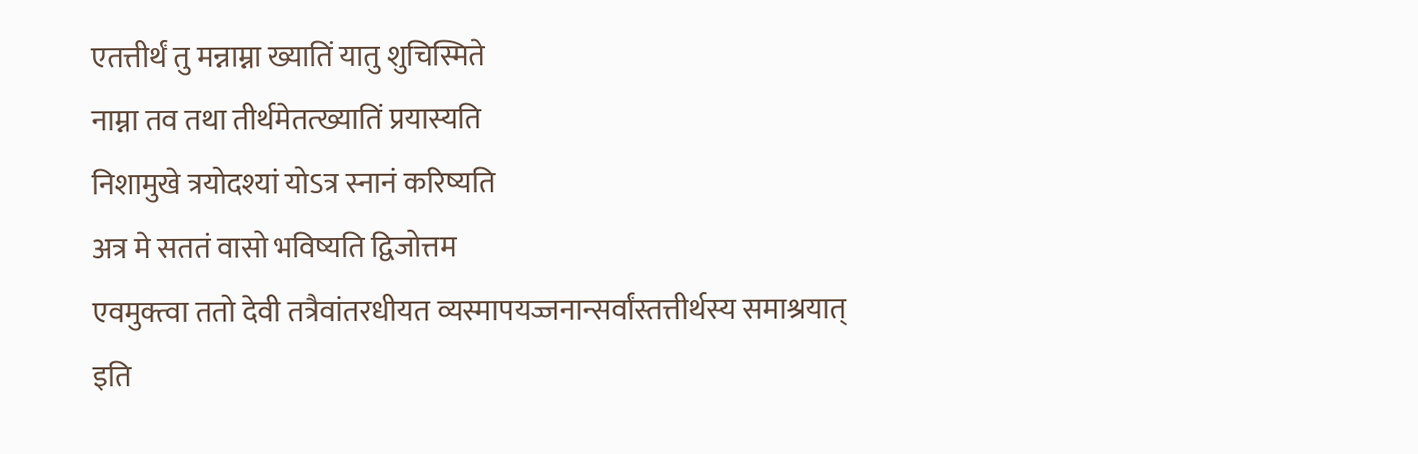एतत्तीर्थं तु मन्नाम्ना ख्यातिं यातु शुचिस्मिते
नाम्ना तव तथा तीर्थमेतत्ख्यातिं प्रयास्यति
निशामुखे त्रयोदश्यां योऽत्र स्नानं करिष्यति
अत्र मे सततं वासो भविष्यति द्विजोत्तम
एवमुक्त्वा ततो देवी तत्रैवांतरधीयत व्यस्मापयज्जनान्सर्वांस्तत्तीर्थस्य समाश्रयात्
इति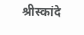श्रीस्कांदे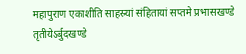महापुराण एकाशीति साहस्र्यां संहितायां सप्तमे प्रभासखण्डे तृतीयेऽर्बुदखण्डे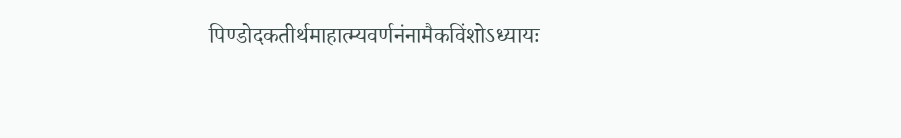पिण्डोदकतीर्थमाहात्म्यवर्णनंनामैकविंशोऽध्यायः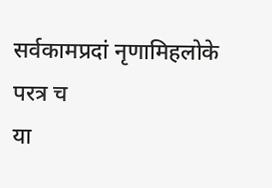सर्वकामप्रदां नृणामिहलोके परत्र च
या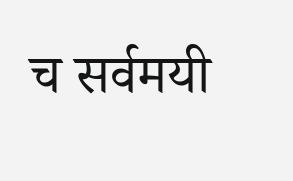च सर्वमयी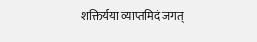शक्तिर्यया व्याप्तमिदं जगत्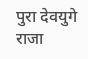पुरा देवयुगे राजा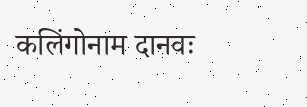कलिंगोनाम दानवः